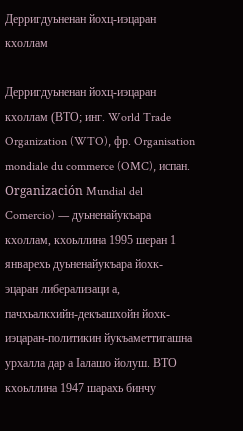Дерригдуьненан йохц-иэцаран кхоллам

Дерригдуьненан йохц-иэцаран кхоллам (ВТО; инг. World Trade Organization (WTO), фр. Organisation mondiale du commerce (OMC), испан. Organización Mundial del Comercio) — дуьненайукъара кхоллам, кхоьллина 1995 шеран 1 январехь дуьненайукъара йохк-эцаран либерализаци а, пачхьалкхийн-декъашхойн йохк-иэцаран-политикин йукъаметтигашна урхалла дар а Ӏалашо йолуш. ВТО кхоьллина 1947 шарахь бинчу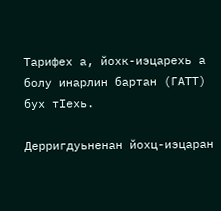Тарифех а, йохк-иэцарехь а болу инарлин бартан (ГАТТ) бух тӀехь.

Дерригдуьненан йохц-иэцаран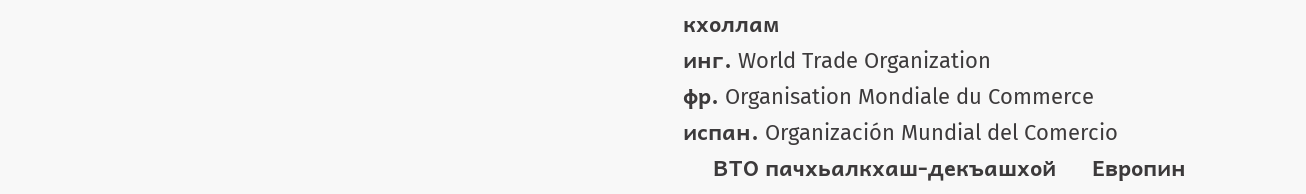кхоллам
инг. World Trade Organization
фр. Organisation Mondiale du Commerce
испан. Organización Mundial del Comercio
     ВТО пачхьалкхаш-декъашхой      Европин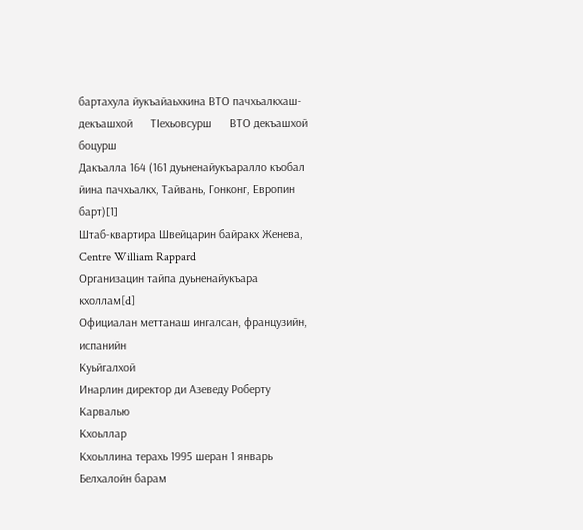бартахула йукъайаьхкина ВТО пачхьалкхаш-декъашхой      ТӀехьовсурш      ВТО декъашхой боцурш
Дакъалла 164 (161 дуьненайукъаралло къобал йина пачхьалкх, Тайвань, Гонконг, Европин барт)[1]
Штаб-квартира Швейцарин байракх Женева, Centre William Rappard
Организацин тайпа дуьненайукъара кхоллам[d]
Официалан меттанаш ингалсан, французийн, испанийн
Куьйгалхой
Инарлин директор ди Азеведу Роберту Карвалью
Кхоьллар
Кхоьллина терахь 1995 шеран 1 январь
Белхалойн барам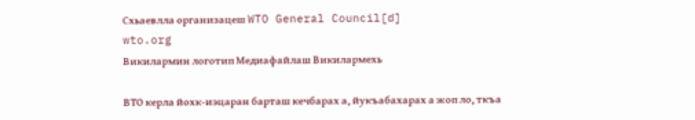Схьаевлла организацеш WTO General Council[d]
wto.org
Викилармин логотип Медиафайлаш Викилармехь

ВТО керла йохк-иэцаран барташ кечбарах а, йукъабахарах а жоп ло, ткъа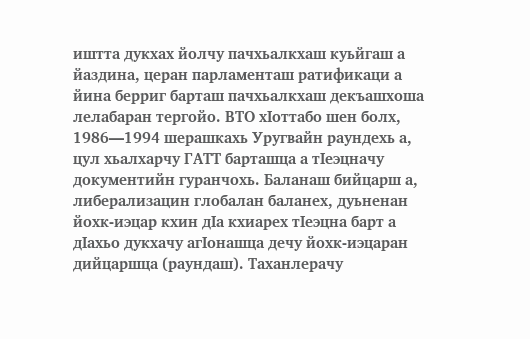иштта дукхах йолчу пачхьалкхаш куьйгаш а йаздина, церан парламенташ ратификаци а йина берриг барташ пачхьалкхаш декъашхоша лелабаран тергойо. ВТО хӀоттабо шен болх, 1986—1994 шерашкахь Уругвайн раундехь а, цул хьалхарчу ГАТТ барташца а тӀеэцначу документийн гуранчохь. Баланаш бийцарш а, либерализацин глобалан баланех, дуьненан йохк-иэцар кхин дӀа кхиарех тӀеэцна барт а дӀахьо дукхачу агӀонашца дечу йохк-иэцаран дийцаршца (раундаш). Таханлерачу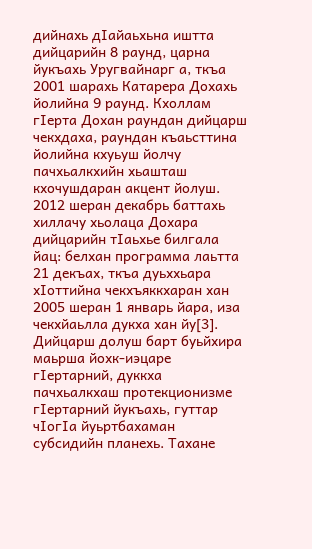дийнахь дӀайаьхьна иштта дийцарийн 8 раунд, царна йукъахь Уругвайнарг а, ткъа 2001 шарахь Катарера Дохахь йолийна 9 раунд. Кхоллам гӀерта Дохан раундан дийцарш чекхдаха, раундан къаьсттина йолийна кхуьуш йолчу пачхьалкхийн хьашташ кхочушдаран акцент йолуш. 2012 шеран декабрь баттахь хиллачу хьолаца Дохара дийцарийн тӀаьхье билгала йац: белхан программа лаьтта 21 декъах, ткъа дуьххьара хӀоттийна чекхъяккхаран хан 2005 шеран 1 январь йара, иза чекхйаьлла дукха хан йу[3]. Дийцарш долуш барт буьйхира маьрша йохк-иэцаре гӀертарний, дуккха пачхьалкхаш протекционизме гӀертарний йукъахь, гуттар чӀогӀа йуьртбахаман субсидийн планехь. Тахане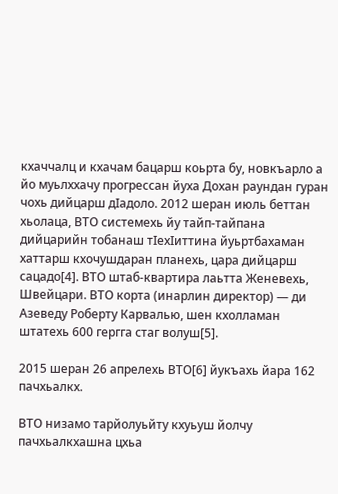кхаччалц и кхачам бацарш коьрта бу, новкъарло а йо муьлххачу прогрессан йуха Дохан раундан гуран чохь дийцарш дӀадоло. 2012 шеран июль беттан хьолаца, ВТО системехь йу тайп-тайпана дийцарийн тобанаш тӀехӀиттина йуьртбахаман хаттарш кхочушдаран планехь, цара дийцарш сацадо[4]. ВТО штаб-квартира лаьтта Женевехь, Швейцари. ВТО корта (инарлин директор) — ди Азеведу Роберту Карвалью, шен кхолламан штатехь 600 гергга стаг волуш[5].

2015 шеран 26 апрелехь ВТО[6] йукъахь йара 162 пачхьалкх.

ВТО низамо тарйолуьйту кхуьуш йолчу пачхьалкхашна цхьа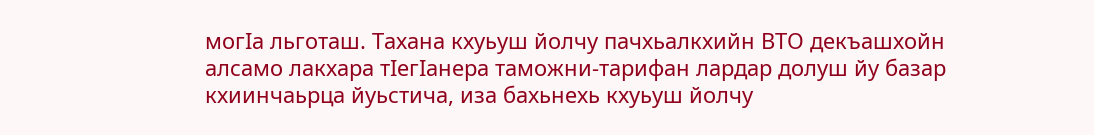могӀа льготаш. Тахана кхуьуш йолчу пачхьалкхийн ВТО декъашхойн алсамо лакхара тӀегӀанера таможни-тарифан лардар долуш йу базар кхиинчаьрца йуьстича, иза бахьнехь кхуьуш йолчу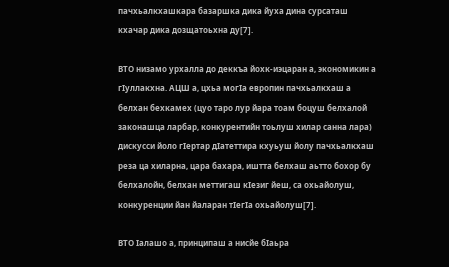пачхьалкхашкара базаршка дика йуха дина сурсаташ кхачар дика дозщатоьхна ду[7].

ВТО низамо урхалла до деккъа йохк-иэцаран а, экономикин а гӀуллакхна. АЦШ а, цхьа могӀа европин пачхьалкхаш а белхан бехкамех (цуо таро лур йара тоам боцуш белхалой законашца ларбар, конкурентийн тоьлуш хилар санна лара) дискусси йоло гӀертар дӀатеттира кхуьуш йолу пачхьалкхаш реза ца хиларна, цара бахара, иштта белхаш аьтто бохор бу белхалойн, белхан меттигаш кӀезиг йеш, са охьайолуш, конкуренции йан йаларан тӀегӀа охьайолуш[7].

ВТО Ӏалашо а, принципаш а нисйе бӀаьра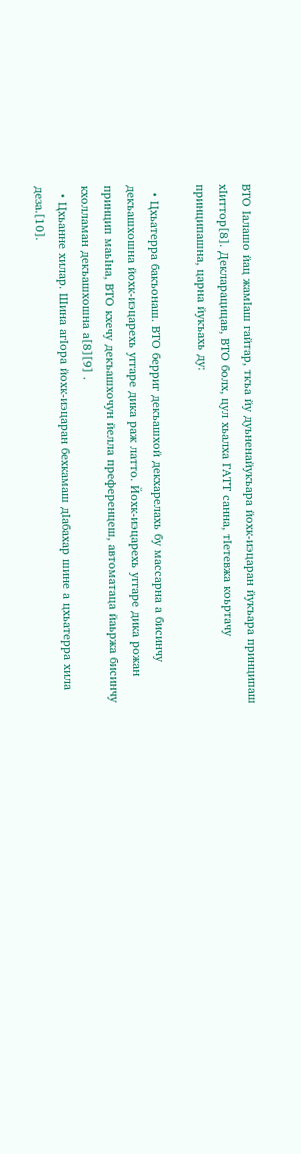ВТО Ӏалашо йац жамӀаш гайтар, ткъа йу дуьненайукъара йохк-иэцаран йукъара принципаш хӀиттор[8]. Декларацицав, ВТО болх, цул хьалха ГАТТ санна, тӀетевжа коьртачу принципашна, царна йукъахь ду:

  • Цхьатерра бакъонаш. ВТО берриг декъашхой декхарелахь бу массарна а бисинчу декъашхошна йохк-иэцарехь уггаре дика раж латто. Йохк-иэцарехь уггаре дика рожан принцип маьӀна, ВТО кхечу декъашхочун йелла преференцеш, автоматаца йаьржа бисинчу кхолламан декъашхошна а[8][9] .
  • Цхьанне хилар. Шина агӀора йохк-иэцаран бехкамаш дӀабахар шине а цхьатерра хила деза.[10].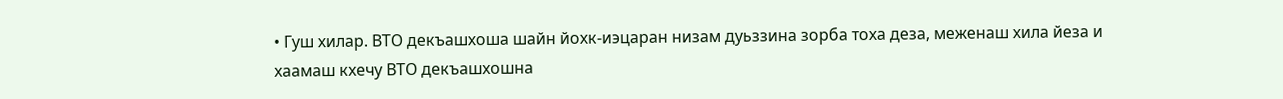• Гуш хилар. ВТО декъашхоша шайн йохк-иэцаран низам дуьззина зорба тоха деза, меженаш хила йеза и хаамаш кхечу ВТО декъашхошна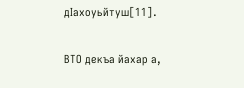дӀахоуьйтуш[11].

ВТО декъа йахар а,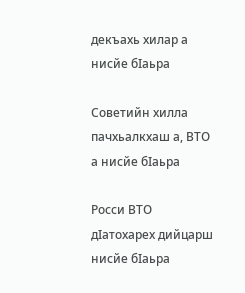декъахь хилар а нисйе бӀаьра

Советийн хилла пачхьалкхаш а, ВТО а нисйе бӀаьра

Росси ВТО дӀатохарех дийцарш нисйе бӀаьра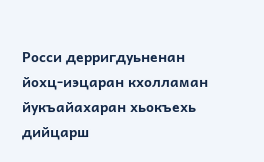Росси дерригдуьненан йохц-иэцаран кхолламан йукъайахаран хьокъехь дийцарш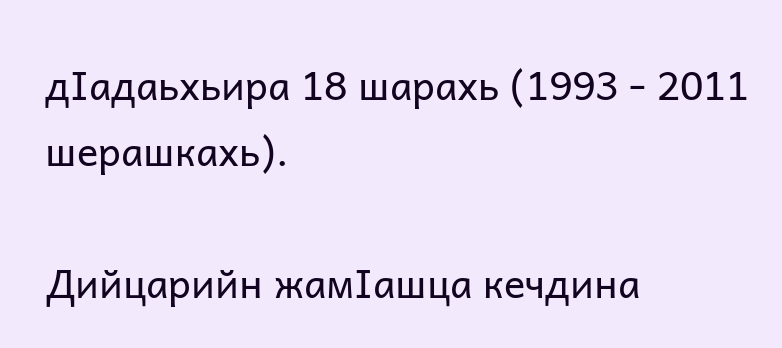дӀадаьхьира 18 шарахь (1993 - 2011 шерашкахь).

Дийцарийн жамӀашца кечдина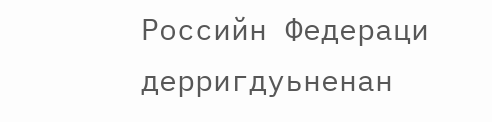Российн Федераци дерригдуьненан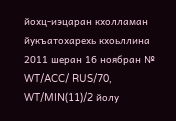йохц-иэцаран кхолламан йукъатохарехь кхоьллина 2011 шеран 16 ноябран № WT/ACC/ RUS/70, WT/MIN(11)/2 йолу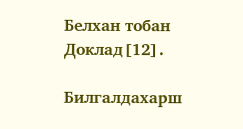Белхан тобан Доклад[12].

Билгалдахарш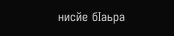нисйе бӀаьра